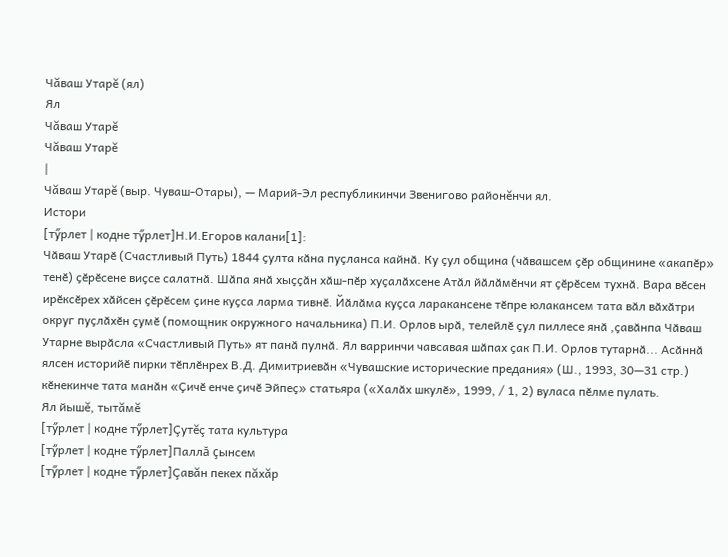Чăваш Утарĕ (ял)
Ял
Чăваш Утарĕ
Чăваш Утарĕ
|
Чăваш Утарĕ (выр. Чуваш-Отары), — Марий-Эл республикинчи Звенигово районĕнчи ял.
Истори
[тӳрлет | кодне тӳрлет]Н.И.Егоров калани[1]:
Чӑваш Утарӗ (Счастливый Путь) 1844 ҫулта кӑна пуҫланса кайнӑ. Ку ҫул община (чӑвашсем ҫӗр общинине «акапӗр» тенӗ) ҫӗрӗсене виҫсе салатнӑ. Шӑпа янӑ хыҫҫӑн хӑш-пӗр хуҫалӑхсене Атӑл йӑлӑмӗнчи ят ҫӗрӗсем тухнӑ. Вара вӗсен ирӗксӗрех хӑйсен ҫӗрӗсем ҫине куҫса ларма тивнӗ. Йӑлӑма куҫса ларакансене тӗпре юлакансем тата вӑл вӑхӑтри округ пуҫлӑхӗн ҫумӗ (помощник окружного начальника) П.И. Орлов ырӑ, телейлӗ ҫул пиллесе янӑ ,ҫавӑнпа Чӑваш Утарне вырӑсла «Счастливый Путь» ят панӑ пулнӑ. Ял варринчи чавсавая шӑпах ҫак П.И. Орлов тутарнӑ... Асӑннӑ ялсен историйӗ пирки тӗплӗнрех В.Д. Димитриевӑн «Чувашские исторические предания» (Ш., 1993, 30—31 стр.) кӗнекинче тата манӑн «Ҫичӗ енче ҫичӗ Эйпеҫ» статьяра («Халӑх шкулӗ», 1999, / 1, 2) вуласа пӗлме пулать.
Ял йышĕ, тытăмĕ
[тӳрлет | кодне тӳрлет]Çутĕç тата культура
[тӳрлет | кодне тӳрлет]Паллă çынсем
[тӳрлет | кодне тӳрлет]Çавăн пекех пăхăр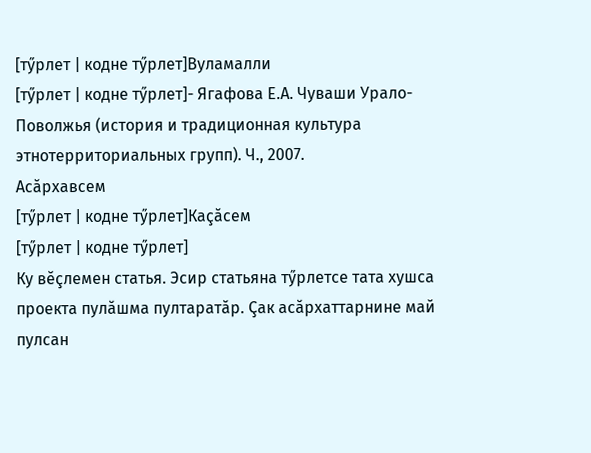[тӳрлет | кодне тӳрлет]Вуламалли
[тӳрлет | кодне тӳрлет]- Ягафова Е.А. Чуваши Урало-Поволжья (история и традиционная культура этнотерриториальных групп). Ч., 2007.
Асăрхавсем
[тӳрлет | кодне тӳрлет]Каçăсем
[тӳрлет | кодне тӳрлет]
Ку вĕçлемен статья. Эсир статьяна тӳрлетсе тата хушса проекта пулăшма пултаратăр. Çак асăрхаттарнине май пулсан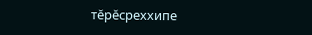тĕрĕсреххипе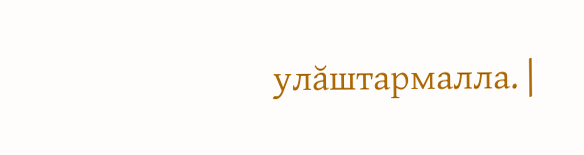улăштармалла. |